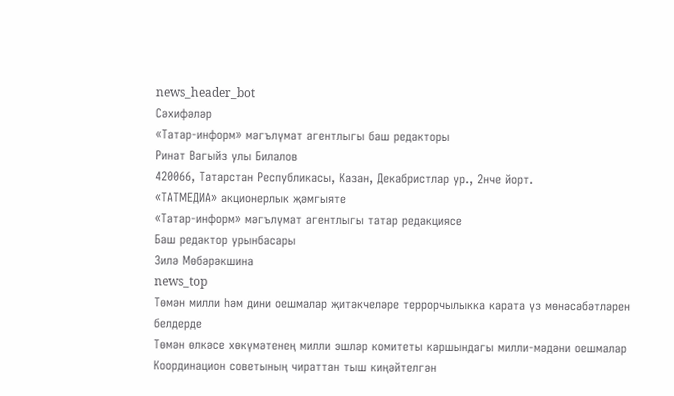news_header_bot
Сәхифәләр
«Татар-информ» мәгълүмат агентлыгы баш редакторы
Ринат Вагыйз улы Билалов
420066, Татарстан Республикасы, Казан, Декабристлар ур., 2нче йорт.
«ТАТМЕДИА» акционерлык җәмгыяте
«Татар-информ» мәгълүмат агентлыгы татар редакциясе
Баш редактор урынбасары
Зилә Мөбәрәкшина
news_top
Төмән милли һәм дини оешмалар җитәкчеләре террорчылыкка карата үз мөнәсәбәтләрен белдерде
Төмән өлкәсе хөкүмәтенең милли эшләр комитеты каршындагы милли-мәдәни оешмалар Координацион советының чираттан тыш киңәйтелгән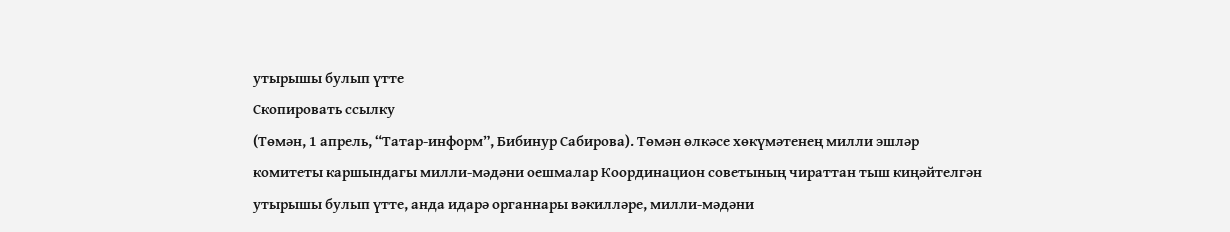утырышы булып үтте
Скопировать ссылку
(Төмән, 1 апрель, “Татар-информ”, Бибинур Сабирова). Төмән өлкәсе хөкүмәтенең милли эшләр комитеты каршындагы милли-мәдәни оешмалар Координацион советының чираттан тыш киңәйтелгән утырышы булып үтте, анда идарә органнары вәкилләре, милли-мәдәни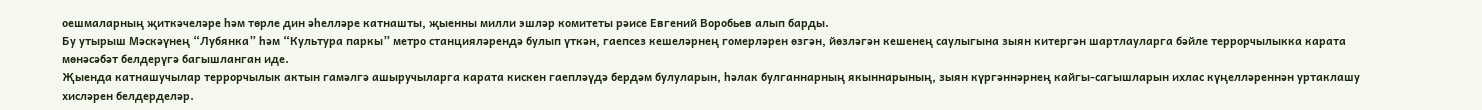оешмаларның җиткәчеләре һәм төрле дин әһелләре катнашты, җыенны милли эшләр комитеты рәисе Евгений Воробьев алып барды.
Бу утырыш Мәскәүнең “Лубянка” һәм “Культура паркы” метро станцияләрендә булып үткән, гаепсез кешеләрнең гомерләрен өзгән, йөзләгән кешенең саулыгына зыян китергән шартлауларга бәйле террорчылыкка карата мөнәсәбәт белдерүгә багышланган иде.
Җыенда катнашучылар террорчылык актын гамәлгә ашыручыларга карата кискен гаепләүдә бердәм булуларын, һәлак булганнарның якыннарының, зыян күргәннәрнең кайгы-сагышларын ихлас күңелләреннән уртаклашу хисләрен белдерделәр.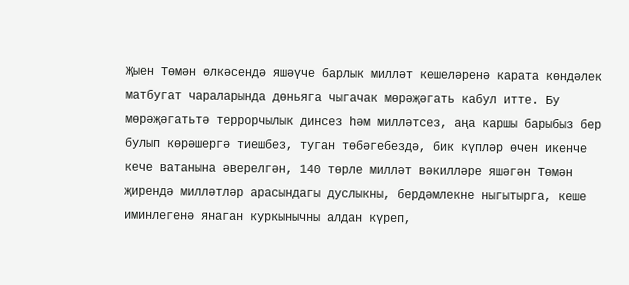Җыен Төмән өлкәсендә яшәүче барлык милләт кешеләренә карата көндәлек матбугат чараларында дөньяга чыгачак мөрәҗәгать кабул итте. Бу мөрәҗәгатьтә террорчылык динсез һәм милләтсез, аңа каршы барыбыз бер булып көрәшергә тиешбез, туган төбәгебездә, бик күпләр өчен икенче кече ватанына әверелгән, 140 төрле милләт вәкилләре яшәгән Төмән җирендә милләтләр арасындагы дуслыкны, бердәмлекне ныгытырга, кеше иминлегенә янаган куркынычны алдан күреп,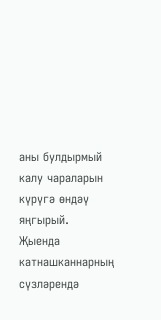аны булдырмый калу чараларын күрүгә өндәү яңгырый.
Җыенда катнашканнарның сүзләрендә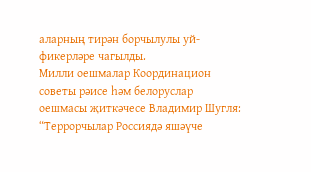аларның тирән борчылулы уй-фикерләре чагылды.
Милли оешмалар Координацион советы рәисе һәм белоруслар оешмасы җиткәчесе Владимир Шугля: “Террорчылар Россиядә яшәүче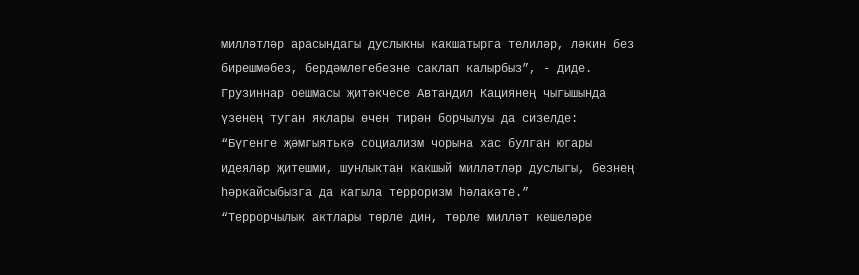милләтләр арасындагы дуслыкны какшатырга телиләр, ләкин без бирешмәбез, бердәмлегебезне саклап калырбыз”, - диде.
Грузиннар оешмасы җитәкчесе Автандил Кациянең чыгышында үзенең туган яклары өчен тирән борчылуы да сизелде: “Бүгенге җәмгыятькә социализм чорына хас булган югары идеяләр җитешми, шунлыктан какшый милләтләр дуслыгы, безнең һәркайсыбызга да кагыла терроризм һәлакәте.”
“Террорчылык актлары төрле дин, төрле милләт кешеләре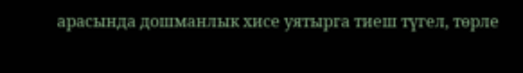арасында дошманлык хисе уятырга тиеш түгел, төрле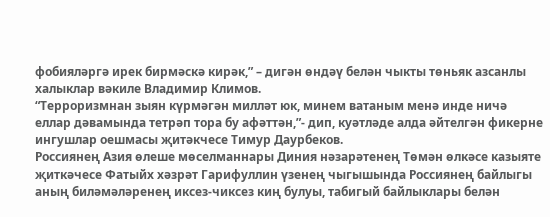фобияләргә ирек бирмәскә кирәк,” – дигән өндәү белән чыкты төньяк азсанлы халыклар вәкиле Владимир Климов.
“Терроризмнан зыян күрмәгән милләт юк, минем ватаным менә инде ничә еллар дәвамында тетрәп тора бу афәттән,”- дип, куәтләде алда әйтелгән фикерне ингушлар оешмасы җитәкчесе Тимур Даурбеков.
Россиянең Азия өлеше мөселманнары Диния нәзарәтенең Төмән өлкәсе казыяте җиткәчесе Фатыйх хәзрәт Гарифуллин үзенең чыгышында Россиянең байлыгы аның биләмәләренең иксез-чиксез киң булуы, табигый байлыклары белән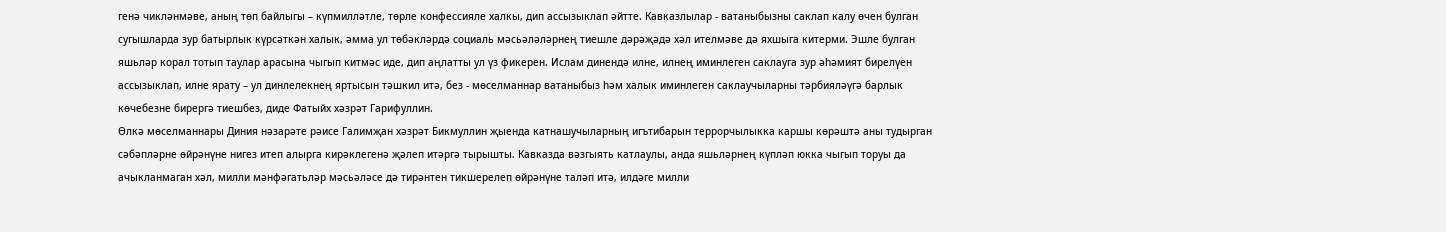генә чикләнмәве, аның төп байлыгы – күпмилләтле, төрле конфессияле халкы, дип ассызыклап әйтте. Кавказлылар - ватаныбызны саклап калу өчен булган сугышларда зур батырлык күрсәткән халык, әмма ул төбәкләрдә социаль мәсьәләләрнең тиешле дәрәҗәдә хәл ителмәве дә яхшыга китерми. Эшле булган яшьләр корал тотып таулар арасына чыгып китмәс иде, дип аңлатты ул үз фикерен. Ислам динендә илне, илнең иминлеген саклауга зур әһәмият бирелүен ассызыклап, илне ярату – ул динлелекнең яртысын тәшкил итә, без - мөселманнар ватаныбыз һәм халык иминлеген саклаучыларны тәрбияләүгә барлык көчебезне бирергә тиешбез, диде Фатыйх хәзрәт Гарифуллин.
Өлкә мөселманнары Диния нәзарәте рәисе Галимҗан хәзрәт Бикмуллин җыенда катнашучыларның игътибарын террорчылыкка каршы көрәштә аны тудырган сәбәпләрне өйрәнүне нигез итеп алырга кирәклегенә җәлеп итәргә тырышты. Кавказда вәзгыять катлаулы, анда яшьләрнең күпләп юкка чыгып торуы да ачыкланмаган хәл, милли мәнфәгатьләр мәсьәләсе дә тирәнтен тикшерелеп өйрәнүне таләп итә, илдәге милли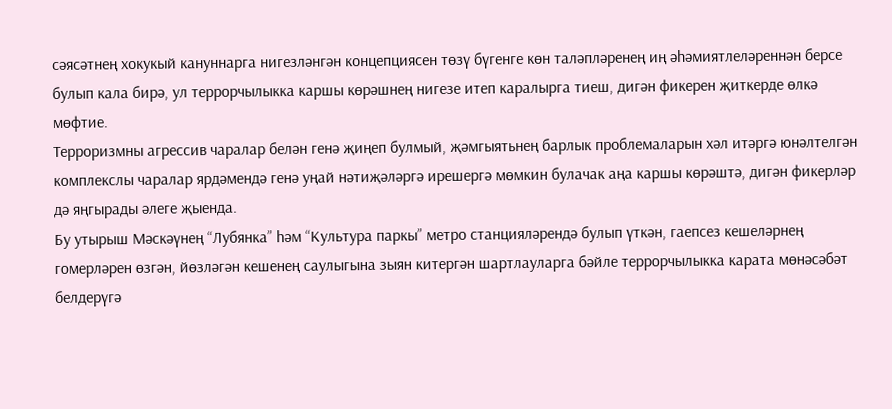сәясәтнең хокукый кануннарга нигезләнгән концепциясен төзү бүгенге көн таләпләренең иң әһәмиятлеләреннән берсе булып кала бирә, ул террорчылыкка каршы көрәшнең нигезе итеп каралырга тиеш, дигән фикерен җиткерде өлкә мөфтие.
Терроризмны агрессив чаралар белән генә җиңеп булмый, җәмгыятьнең барлык проблемаларын хәл итәргә юнәлтелгән комплекслы чаралар ярдәмендә генә уңай нәтиҗәләргә ирешергә мөмкин булачак аңа каршы көрәштә, дигән фикерләр дә яңгырады әлеге җыенда.
Бу утырыш Мәскәүнең “Лубянка” һәм “Культура паркы” метро станцияләрендә булып үткән, гаепсез кешеләрнең гомерләрен өзгән, йөзләгән кешенең саулыгына зыян китергән шартлауларга бәйле террорчылыкка карата мөнәсәбәт белдерүгә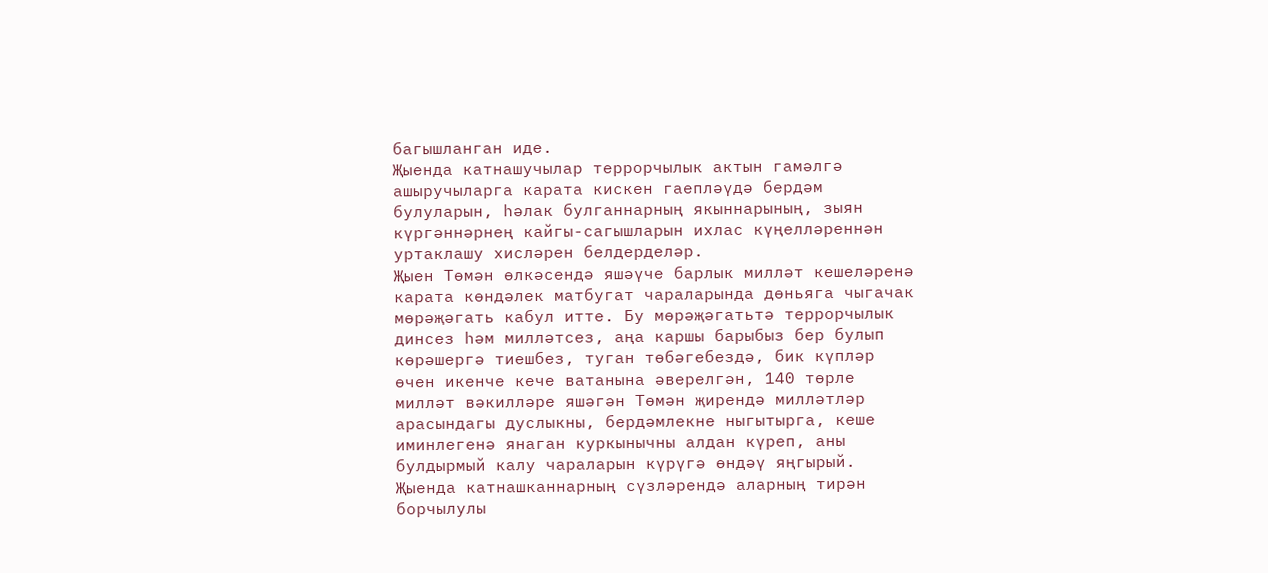багышланган иде.
Җыенда катнашучылар террорчылык актын гамәлгә ашыручыларга карата кискен гаепләүдә бердәм булуларын, һәлак булганнарның якыннарының, зыян күргәннәрнең кайгы-сагышларын ихлас күңелләреннән уртаклашу хисләрен белдерделәр.
Җыен Төмән өлкәсендә яшәүче барлык милләт кешеләренә карата көндәлек матбугат чараларында дөньяга чыгачак мөрәҗәгать кабул итте. Бу мөрәҗәгатьтә террорчылык динсез һәм милләтсез, аңа каршы барыбыз бер булып көрәшергә тиешбез, туган төбәгебездә, бик күпләр өчен икенче кече ватанына әверелгән, 140 төрле милләт вәкилләре яшәгән Төмән җирендә милләтләр арасындагы дуслыкны, бердәмлекне ныгытырга, кеше иминлегенә янаган куркынычны алдан күреп, аны булдырмый калу чараларын күрүгә өндәү яңгырый.
Җыенда катнашканнарның сүзләрендә аларның тирән борчылулы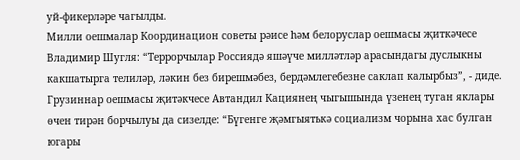уй-фикерләре чагылды.
Милли оешмалар Координацион советы рәисе һәм белоруслар оешмасы җиткәчесе Владимир Шугля: “Террорчылар Россиядә яшәүче милләтләр арасындагы дуслыкны какшатырга телиләр, ләкин без бирешмәбез, бердәмлегебезне саклап калырбыз”, - диде.
Грузиннар оешмасы җитәкчесе Автандил Кациянең чыгышында үзенең туган яклары өчен тирән борчылуы да сизелде: “Бүгенге җәмгыятькә социализм чорына хас булган югары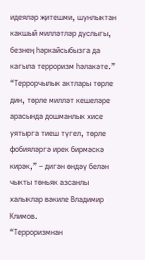идеяләр җитешми, шунлыктан какшый милләтләр дуслыгы, безнең һәркайсыбызга да кагыла терроризм һәлакәте.”
“Террорчылык актлары төрле дин, төрле милләт кешеләре арасында дошманлык хисе уятырга тиеш түгел, төрле фобияләргә ирек бирмәскә кирәк,” – дигән өндәү белән чыкты төньяк азсанлы халыклар вәкиле Владимир Климов.
“Терроризмнан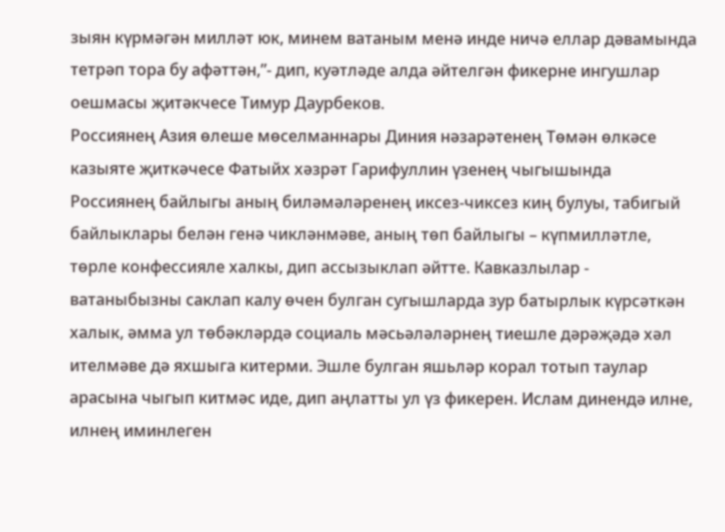зыян күрмәгән милләт юк, минем ватаным менә инде ничә еллар дәвамында тетрәп тора бу афәттән,”- дип, куәтләде алда әйтелгән фикерне ингушлар оешмасы җитәкчесе Тимур Даурбеков.
Россиянең Азия өлеше мөселманнары Диния нәзарәтенең Төмән өлкәсе казыяте җиткәчесе Фатыйх хәзрәт Гарифуллин үзенең чыгышында Россиянең байлыгы аның биләмәләренең иксез-чиксез киң булуы, табигый байлыклары белән генә чикләнмәве, аның төп байлыгы – күпмилләтле, төрле конфессияле халкы, дип ассызыклап әйтте. Кавказлылар - ватаныбызны саклап калу өчен булган сугышларда зур батырлык күрсәткән халык, әмма ул төбәкләрдә социаль мәсьәләләрнең тиешле дәрәҗәдә хәл ителмәве дә яхшыга китерми. Эшле булган яшьләр корал тотып таулар арасына чыгып китмәс иде, дип аңлатты ул үз фикерен. Ислам динендә илне, илнең иминлеген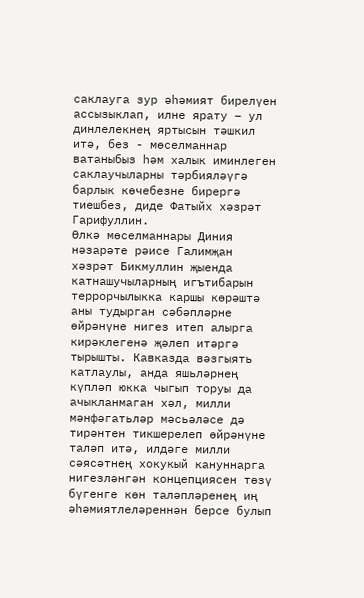саклауга зур әһәмият бирелүен ассызыклап, илне ярату – ул динлелекнең яртысын тәшкил итә, без - мөселманнар ватаныбыз һәм халык иминлеген саклаучыларны тәрбияләүгә барлык көчебезне бирергә тиешбез, диде Фатыйх хәзрәт Гарифуллин.
Өлкә мөселманнары Диния нәзарәте рәисе Галимҗан хәзрәт Бикмуллин җыенда катнашучыларның игътибарын террорчылыкка каршы көрәштә аны тудырган сәбәпләрне өйрәнүне нигез итеп алырга кирәклегенә җәлеп итәргә тырышты. Кавказда вәзгыять катлаулы, анда яшьләрнең күпләп юкка чыгып торуы да ачыкланмаган хәл, милли мәнфәгатьләр мәсьәләсе дә тирәнтен тикшерелеп өйрәнүне таләп итә, илдәге милли сәясәтнең хокукый кануннарга нигезләнгән концепциясен төзү бүгенге көн таләпләренең иң әһәмиятлеләреннән берсе булып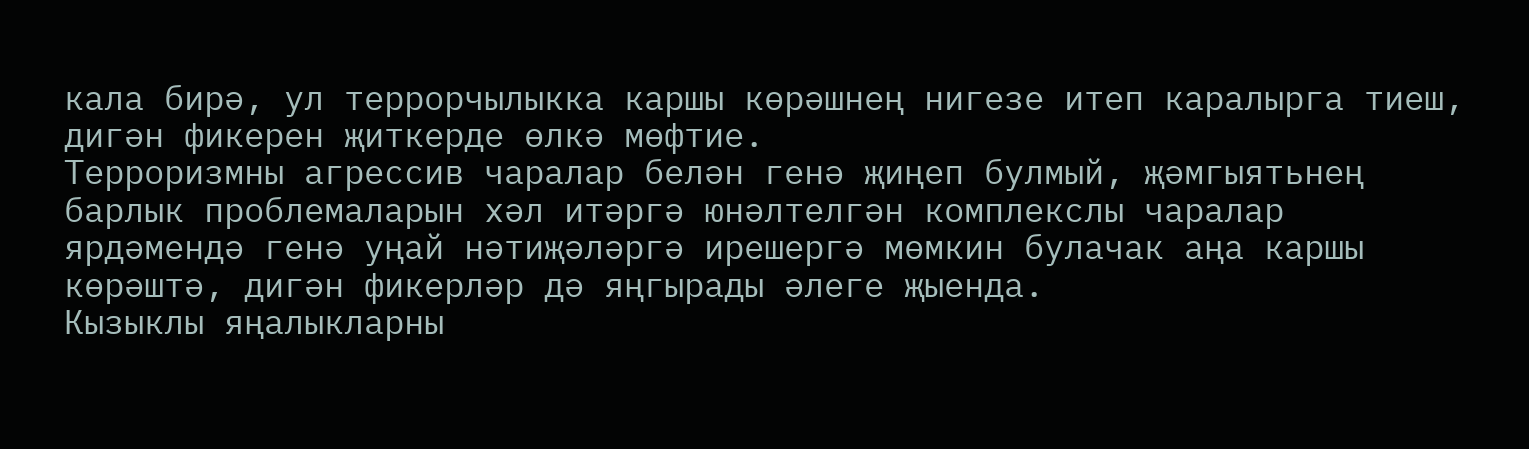кала бирә, ул террорчылыкка каршы көрәшнең нигезе итеп каралырга тиеш, дигән фикерен җиткерде өлкә мөфтие.
Терроризмны агрессив чаралар белән генә җиңеп булмый, җәмгыятьнең барлык проблемаларын хәл итәргә юнәлтелгән комплекслы чаралар ярдәмендә генә уңай нәтиҗәләргә ирешергә мөмкин булачак аңа каршы көрәштә, дигән фикерләр дә яңгырады әлеге җыенда.
Кызыклы яңалыкларны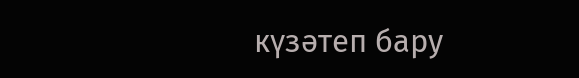күзәтеп бару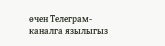өчен Телеграм-каналга язылыгыз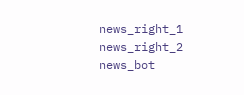news_right_1
news_right_2
news_bot